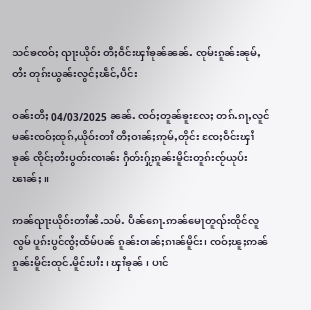သင်ၶၸဝ်ႈ ၺႃးယိုဝ်း တီႈဝဵင်းၾၢႆၶုၼ်ၼၼ်ႉ ၸုမ်းၵူၼ်းၼုမ်ႇတႆး တုၵ်းယွၼ်းလွင်ႈၽဵင်ႇပဵင်း

ဝၼ်းတီႈ 04/03/2025 ၼၼ်ႉ ၸဝ်ႈတူၼ်ၶူးလႄႈ တၵ်ႉၵႃႇလူင် မၼ်းၸဝ်ႈထုၵ်ႇယိုဝ်းတၢႆ တီႈဝၢၼ်ႈဢုမ်ႇတိုင်း ၸႄႈဝဵင်းၾၢႆၶုၼ် ၸိုင်ႈတႆးပွတ်းၸၢၼ်း ႁဵတ်းႁႂ်ႈၵူၼ်းမိူင်းတူၵ်းၸႂ်ယုပ်းၽၢၼ်ႈ။

ဢၼ်ၺႃးယိုဝ်းတၢႆၼႆႉသမ်ႉ ပဵၼ်ၵေႃႉဢၼ်မေႃတူၺ်းထိုင်လူလွမ် ပူၵ်းပွင်ၸွႆႈထႅမ်ပၼ် ၵူၼ်းဝၢၼ်ႈၵၢၼ်မိူင်း၊ ၸဝ်ႈၽူႈဢၼ်ၵူၼ်းမိူင်းထုင်ႉမိူင်းပၢႆး ၊ ၾၢႆၶုၼ် ၊ ပၢင်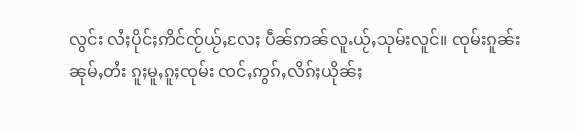လွင်း လႆႈပိုင်ႈဢိင်ၸႂ်ယႂ်ႇလႄႈ ပဵၼ်ဢၼ်လူႉယႂ်ႇသုမ်းလူင်။ ၸုမ်းၵူၼ်းၼုမ်ႇတႆး ၵူႈမူႇၵူႈၸုမ်း ၸင်ႇဢွၵ်ႇလိၵ်ႈယိုၼ်ႈ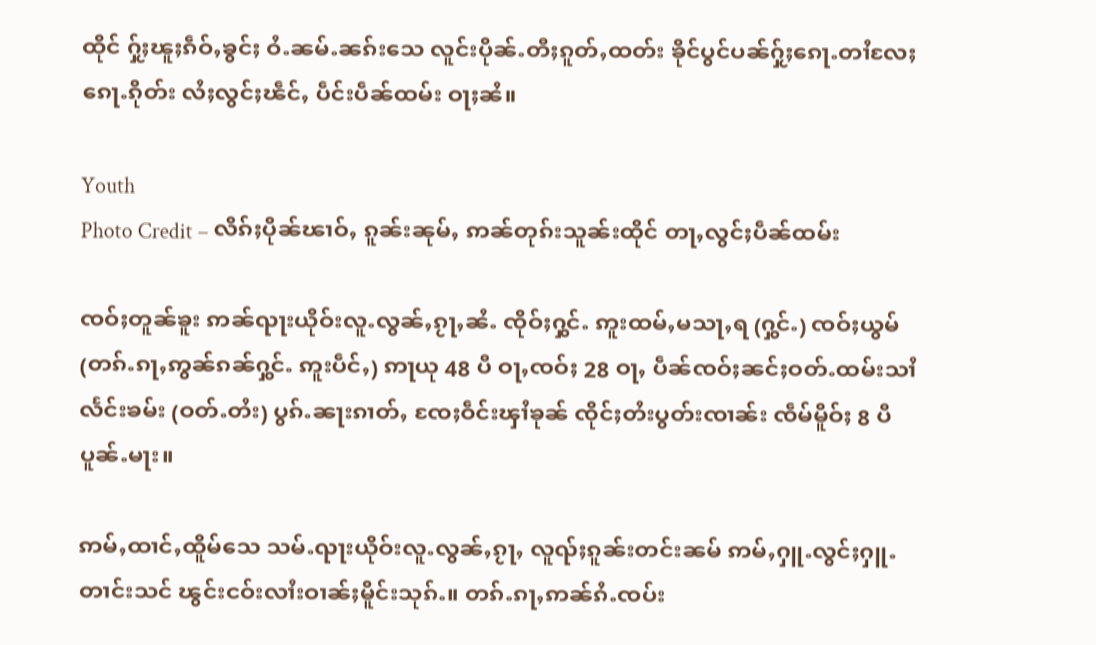ထိုင် ႁႂ်ႈၽူႈၵဵဝ်ႇၶွင်ႈ ဝႆႉၼမ်ႉၼၵ်းသေ လူင်းပိုၼ်ႉတီႈၵူတ်ႇထတ်း ၶိုင်ပွင်ပၼ်ႁႂ်ႈၵေႃႉတၢႆလႄႈ ၵေႃႉၵိုတ်း လႆႈလွင်ႈၽဵင်ႇ ပဵင်းပဵၼ်ထမ်း ဝႃႈၼႆ။

Youth
Photo Credit – လိၵ်ႈပိုၼ်ၽၢဝ်ႇ ၵူၼ်းၼုမ်ႇ ဢၼ်တုၵ်းသူၼ်းထိုင် တႃႇလွင်ႈပဵၼ်ထမ်း

ၸဝ်ႈတူၼ်ၶူး ဢၼ်ၺႃးယိုဝ်းလူႉလွၼ်ႇၵႂႃႇၼႆႉ ၸိုဝ်ႈႁွင်ႉ ဢူးထမ်ႇမသႃႇရ (ႁွင်ႉ) ၸဝ်ႈယွမ် (တၵ်ႉၵႃႇဢွၼ်ၵၼ်ႁွင်ႉ ဢူးပဵင်ႇ) ဢႃယု 48 ပီ ဝႃႇၸဝ်ႈ 28 ဝႃႇ ပဵၼ်ၸဝ်ႈၼင်ႈဝတ်ႉထမ်းသၢႆလႅင်းၶမ်း (ဝတ်ႉတႆး) ပွၵ်ႉၼႃးၵၢတ်ႇ ၸႄႈဝဵင်းၾၢႆၶုၼ် ၸိုင်ႈတႆးပွတ်းၸၢၼ်း ၸဵမ်မိူဝ်ႈ 8 ပီ ပူၼ်ႉမႃး။

ဢမ်ႇထၢင်ႇထိူမ်သေ သမ်ႉၺႃးယိုဝ်းလူႉလွၼ်ႇၵႂႃႇ လူၺ်ႈၵူၼ်းတင်းၼမ် ဢမ်ႇႁူႉလွင်ႈႁူႉတၢင်းသင် ၽွင်းငဝ်းလၢႆးဝၢၼ်ႈမိူင်းသုၵ်ႉ။ တၵ်ႉၵႃႇဢၼ်ၵႆႉၸပ်း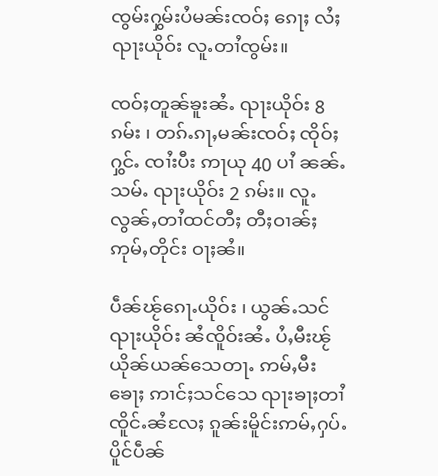ၸွမ်းႁွမ်းပႆမၼ်းၸဝ်ႈ ၵေႃႈ လႆႈၺႃးယိုဝ်း လူႉတၢႆၸွမ်း။

ၸဝ်ႈတူၼ်ၶူးၼႆႉ ၺႃးယိုဝ်း 8 ၵမ်း ၊ တၵ်ႉၵႃႇမၼ်းၸဝ်ႈ ၸိုဝ်ႈႁွင်ႉ ၸၢႆးပီး ဢႃယု 40 ပၢႆ ၼၼ်ႉသမ်ႉ ၺႃးယိုဝ်း 2 ၵမ်း။ လူႉလွၼ်ႇတၢႆထင်တီႈ တီႈဝၢၼ်ႈဢုမ်ႇတိုင်း ဝႃႈၼႆ။

ပဵၼ်ၽႂ်ၵေႃႉယိုဝ်း ၊ ယွၼ်ႉသင် ၺႃးယိုဝ်း ၼႆၸိူဝ်းၼႆႉ ပႆႇမီးၽႂ် ယိုၼ်ယၼ်သေတႃႉ ဢမ်ႇမီးၶေႃႈ ဢၢင်ႈသင်သေ ၺႃးၶႃႈတၢႆၸိူင်ႉၼႆလႄႈ ၵူၼ်းမိူင်းဢမ်ႇႁပ်ႉပိူင်ပဵၼ်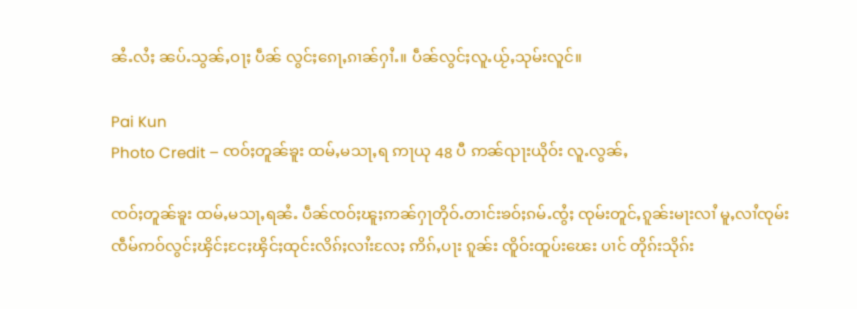ၼႆႉလႆႈ ၼပ်ႉသွၼ်ႇဝႃႈ ပဵၼ် လွင်ႈၵေႃႇၵၢၼ်ႁၢႆႉ။ ပဵၼ်လွင်ႈလူႉယႂ်ႇသုမ်းလူင်။

Pai Kun
Photo Credit – ၸဝ်ႈတူၼ်ၶူး ထမ်ႇမသႃႇရ ဢႃယု 48 ပီ ဢၼ်ၺႃးယိုဝ်း လူႉလွၼ်ႇ

ၸဝ်ႈတူၼ်ၶူး ထမ်ႇမသႃႇရၼႆႉ ပဵၼ်ၸဝ်ႈၽူႈဢၼ်ႁႃတိုဝ်ႉတၢင်းၶဝ်ႈၵမ်ႉၸွႆႈ ၸုမ်းတူင်ႇၵူၼ်းမႃးလၢႆ မူႇလၢႆၸုမ်း ၸဵမ်ဢဝ်လွင်ႈၾိင်ႈငႄႈၾိင်ႈထုင်းလိၵ်ႈလၢႆးလႄႈ ဢိၵ်ႇပႃး ၵူၼ်း ၸိူဝ်းထူပ်းၽေး ပၢင် တိုၵ်းသိုၵ်း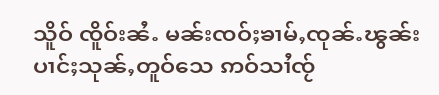သိူဝ် ၸိူဝ်းၼႆႉ မၼ်းၸဝ်ႈၶၢမ်ႇၸုၼ်ႉၽွၼ်းပၢင်ႈသုၼ်ႇတူဝ်သေ ဢဝ်သၢႆၸႂ်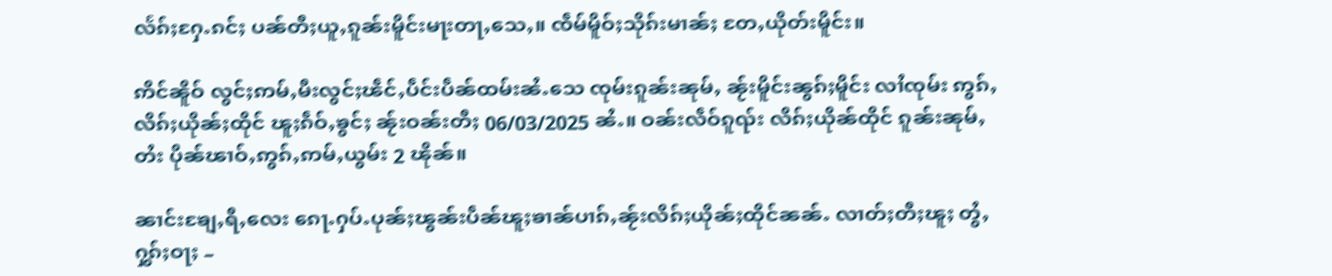လႅၵ်ႈႁႄႉၵင်ႈ ပၼ်တီႈယူႇၵူၼ်းမိူင်းမႃးတႃႇသေႇ။ ၸဵမ်မိူဝ်ႈသိုၵ်းမၢၼ်ႈ တႄႇယိုတ်းမိူင်း။

ဢိင်ၼိူဝ် လွင်ႈဢမ်ႇမီးလွင်ႈၽဵင်ႇပဵင်းပဵၼ်ထမ်းၼႆႉသေ ၸုမ်းၵူၼ်းၼုမ်ႇ ၼႂ်းမိူင်းၼွၵ်ႈမိူင်း လၢႆၸုမ်း ဢွၵ်ႇလိၵ်ႈယိုၼ်ႈထိုင် ၽူႈၵဵဝ်ႇၶွင်ႈ ၼႂ်းဝၼ်းတီႈ 06/03/2025 ၼႆႉ။ ဝၼ်းလဵဝ်ၵူၺ်း လိၵ်ႈယိုၼ်ထိုင် ၵူၼ်းၼုမ်ႇတႆး ပိုၼ်ၽၢဝ်ႇဢွၵ်ႇဢမ်ႇယွမ်း 2 ၽိုၼ်။

ၼၢင်းၶျႄႇရီႇလေး ၵေႃႉႁပ်ႉပုၼ်ႈၽွၼ်းပဵၼ်ၽူႈၶၢၼ်ပၢၵ်ႇၼႂ်းလိၵ်ႈယိုၼ်ႈထိုင်ၼၼ်ႉ လၢတ်ႈတီႈၽူႈ တွႆႇႁွၵ်ႈဝႃႈ –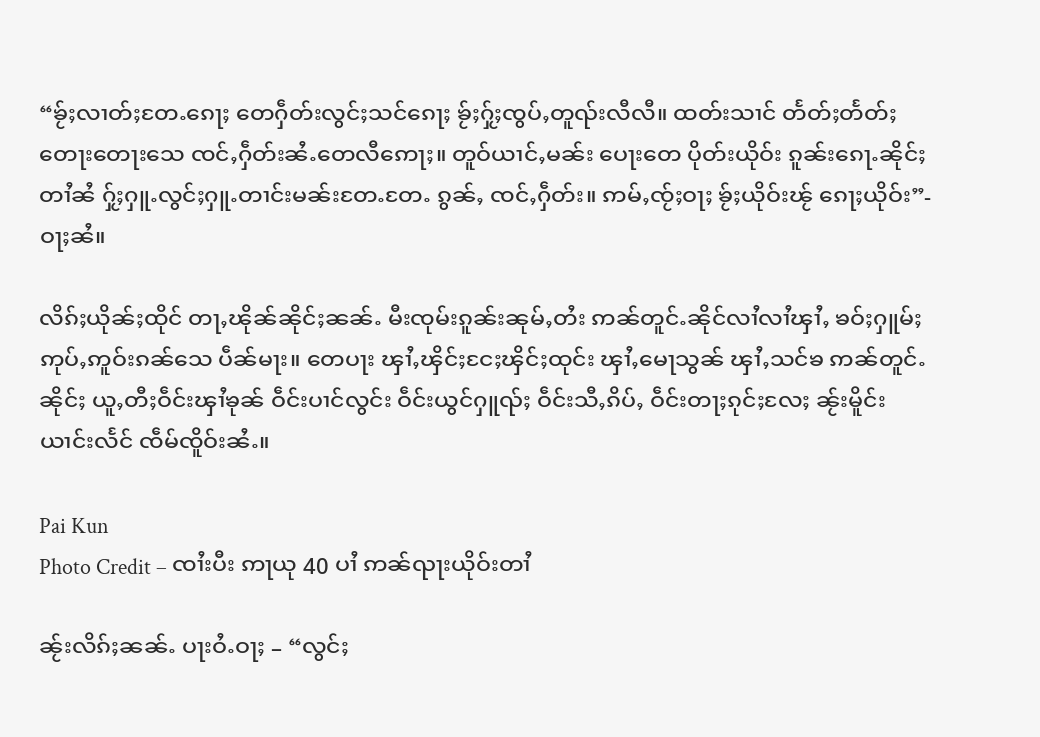“ၶႂ်ႈလၢတ်ႈတႄႉၵေႃႈ တေႁဵတ်းလွင်ႈသင်ၵေႃႈ ၶႂ်ႈႁႂ်ႈၸွပ်ႇတူၺ်းလီလီ။ ထတ်းသၢင် တႅတ်ႈတႅတ်ႈတေႃးတေႃးသေ ၸင်ႇႁဵတ်းၼႆႉတေလီဢေႃႈ။ တူဝ်ယၢင်ႇမၼ်း ပေႃးတေ ပိုတ်းယိုဝ်း ၵူၼ်းၵေႃႉၼိုင်ႈတၢႆၼႆ ႁႂ်ႈႁူႉလွင်ႈႁူႉတၢင်းမၼ်းတႄႉတႄႉ ၵွၼ်ႇ ၸင်ႇႁဵတ်း။ ဢမ်ႇၸႂ်ႈဝႃႈ ၶႂ်ႈယိုဝ်းၽႂ် ၵေႃႈယိုဝ်း”- ဝႃႈၼႆ။

လိၵ်ႈယိုၼ်ႈထိုင် တႃႇၽိုၼ်ၼိုင်ႈၼၼ်ႉ မီးၸုမ်းၵူၼ်းၼုမ်ႇတႆး ဢၼ်တူင်ႉၼိုင်လၢႆလၢႆၾၢႆႇ ၶဝ်ႈႁူမ်ႈ ဢုပ်ႇဢူဝ်းၵၼ်သေ ပဵၼ်မႃး။ တေပႃး ၾၢႆႇၾိင်ႈငႄႈၾိင်ႈထုင်း ၾၢႆႇမေႃသွၼ် ၾၢႆႇသင်ၶ ဢၼ်တူင်ႉၼိုင်ႈ ယူႇတီႈဝဵင်းၾၢႆၶုၼ် ဝဵင်းပၢင်လွင်း ဝဵင်းယွင်ႁူၺ်ႈ ဝဵင်းသီႇၵိပ်ႇ ဝဵင်းတႃႈၵုင်ႈလႄႈ ၼႂ်းမိူင်းယၢင်းလႅင် ၸဵမ်ၸိူဝ်းၼႆႉ။

Pai Kun
Photo Credit – ၸၢႆးပီး ဢႃယု 40 ပၢႆ ဢၼ်ၺႃးယိုဝ်းတၢႆ

ၼႂ်းလိၵ်ႈၼၼ်ႉ ပႃးဝႆႉဝႃႈ – “လွင်ႈ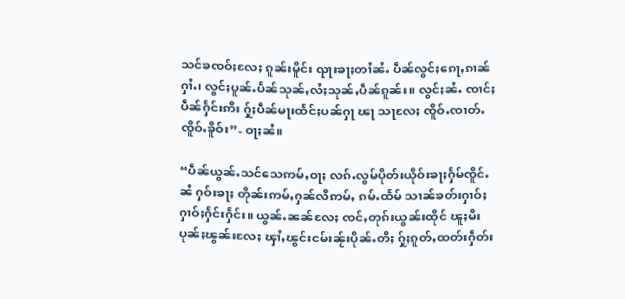သင်ၶၸဝ်ႈလႄႈ ၵူၼ်းမိူင်း ၺႃးၶႃႈတၢႆၼႆႉ ပဵၼ်လွင်ႈၵေႃႇၵၢၼ်ႁၢႆႉ၊ လွင်ႈပူၼ်ႉပႅၼ်သုၼ်ႇလႆႈသုၼ်ႇပဵၼ်ၵူၼ်း။ လွင်ႈၼႆႉ ၸၢင်ႈပဵၼ်ႁႅင်းဢီး ႁႂ်ႈပဵၼ်မႃးထႅင်ႈပၼ်ႁႃ ၽႃ သႃလႄႈ ၸိူဝ်ႉၸၢတ်ႉၸိူဝ်ႉၶိူဝ်း”- ဝႃႈၼႆ။

“ပဵၼ်ယွၼ်ႉသင်သေဢမ်ႇဝႃႈ လၵ်ႉလွမ်ပိုတ်းယိုဝ်းၶႃႈႁႅမ်ၸိူင်ႉၼႆ ႁဝ်းၶႃႈ တိုၼ်းဢမ်ႇႁၼ်လီဢမ်ႇ ၵမ်ႉထႅမ် သၢၼ်ၶတ်းႁၢဝ်ႈႁၢဝ်ႈႁႅင်းႁႅင်း။ ယွၼ်ႉၼၼ်လႄႈ ၸင်ႇတုၵ်းယွၼ်းထိုင် ၽူႈမီးပုၼ်ႈၽွၼ်းလႄႈ ၾၢႆႇၽွင်းငမ်းၼႂ်းပိုၼ်ႉတီႈ ႁႂ်ႈၵူတ်ႇထတ်းႁဵတ်း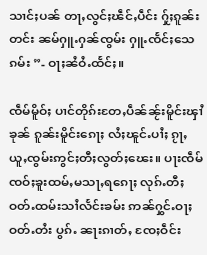သၢင်ႈပၼ် တႃႇလွင်ႈၽဵင်ႇပဵင်း ႁႂ်ႈၵူၼ်းတင်း ၼမ်ႁူႉႁၼ်ၸွမ်း ႁူႉၸႅင်ႈသေၵမ်း ”- ဝႃႈၼႆဝႆႉထႅင်ႈ။

ၸဵမ်မိူဝ်ႈ ပၢင်တိုၵ်းတႄႇပဵၼ်ၼႂ်းမိူင်းၾၢႆၶုၼ် ၵူၼ်းမိူင်းၵေႃႈ လႆႈၽူင်ႉပၢႆႈ ၵႂႃႇယူႇၸွမ်းဢွင်ႈတီႈလွတ်ႈၽေး။ ပႃးၸဵမ်ၸဝ်ႈၶူးထမ်ႇမသႃႇရၵေႃႈ လုၵ်ႉတီႈဝတ်ႉထမ်းသၢႆလႅင်းၶမ်း ဢၼ်ႁွင်ႉဝႃႈဝတ်ႉတႆး ပွၵ်ႉ ၼႃးၵၢတ်ႇ ၸႄႈဝဵင်း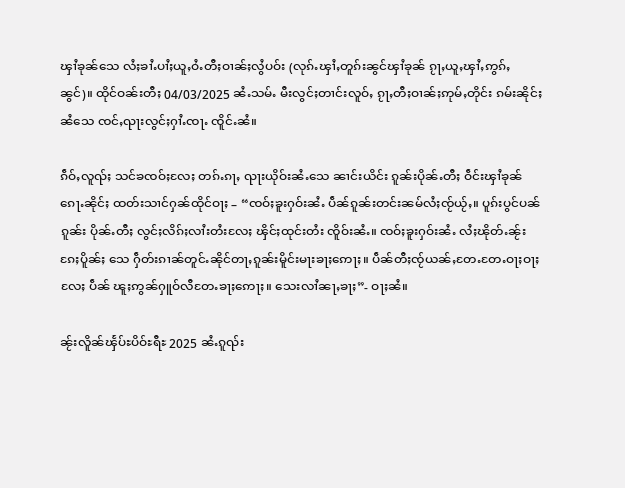ၾၢႆၶုၼ်သေ လႆႈၶၢႆႉပၢႆႈယူႇဝႆႉတီႈဝၢၼ်ႈလွႆပဝ်း (လုၵ်ႉၾၢႆႇတူၵ်းၼွင်ၾၢႆၶုၼ် ၵႂႃႇယူႇၾၢႆႇဢွၵ်ႇၼွင်)။ ထိုင်ဝၼ်းတီႈ 04/03/2025 ၼႆႉသမ်ႉ မီးလွင်ႈတၢင်းလူဝ်ႇ ၵႂႃႇတီႈဝၢၼ်ႈဢုမ်ႇတိုင်း ၵမ်းၼိုင်ႈၼႆသေ ၸင်ႇၺႃးလွင်ႈႁၢႆႉၸႃႉ ၸိူင်ႉၼႆ။

ၵဵဝ်ႇလူၺ်ႈ သင်ၶၸဝ်ႈလႄႈ တၵ်ႉၵႃႇ ၺႃးယိုဝ်းၼႆႉသေ ၼၢင်းယိင်း ၵူၼ်းပိုၼ်ႉတီႈ ဝဵင်းၾၢႆၶုၼ် ၵေႃႉၼိုင်ႈ ထတ်းသၢင်ႁၼ်ထိုင်ဝႃႈ – “ၸဝ်ႈၶူးႁဝ်းၼႆႉ ပဵၼ်ၵူၼ်းတင်းၼမ်လႆႈၸႂ်ယႂ်ႇ။ ပူၵ်းပွင်ပၼ် ၵူၼ်း ပိုၼ်ႉတီႈ လွင်ႈလိၵ်ႈလၢႆးတႆးလႄႈ ၾိင်ႈထုင်းတႆး ၸိူဝ်းၼႆႉ။ ၸဝ်ႈၶူးႁဝ်းၼႆႉ လႆႈၽိုတ်ႉၼႂ်းၵႄႈပိူၼ်ႈ သေ ႁဵတ်းၵၢၼ်တူင်ႉၼိုင်တႃႇၵူၼ်းမိူင်းမႃးၶႃႈဢေႃႈ။ ပဵၼ်တီႈၸႂ်ယၼ်ႇတႄႉတႄႉဝႃႈဝႃႈလႄႈ ပဵၼ် ၽူႈဢွၼ်ႁူဝ်လီတႄႉၶႃႈဢေႃႈ။ သေးလၢႆၼႃႇၶႃႈ”- ဝႃႈၼႆ။

ၼႂ်းလိူၼ်ၾႅပ်ႊပိဝ်ႊရီႊ 2025 ၼႆႉၵူၺ်း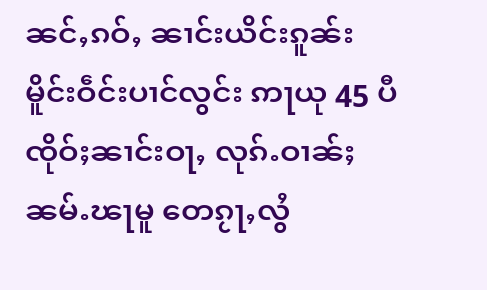ၼင်ႇၵဝ်ႇ ၼၢင်းယိင်းၵူၼ်းမိူင်းဝဵင်းပၢင်လွင်း ဢႃယု 45 ပီ ၸိုဝ်ႈၼၢင်းဝႃႇ လုၵ်ႉဝၢၼ်ႈၼမ်ႉၽႃမူ တေၵႂႃႇလွႆ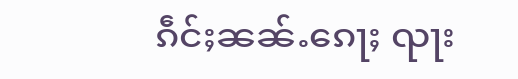ၵဵင်ႈၼၼ်ႉၵေႃႈ ၺႃး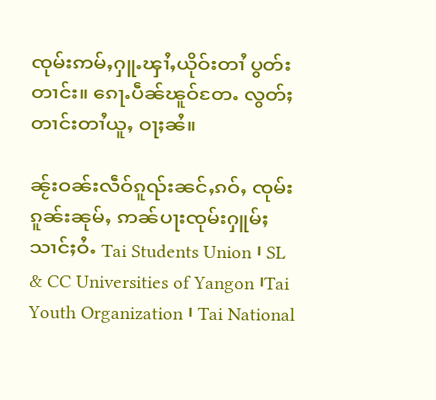ၸုမ်းဢမ်ႇႁူႉၾၢႆႇယိုဝ်းတၢႆ ပွတ်းတၢင်း။ ၵေႃႉပဵၼ်ၽူဝ်တႄႉ လွတ်ႈတၢင်းတၢႆယူႇ ဝႃႈၼႆ။

ၼႂ်းဝၼ်းလဵဝ်ၵူၺ်းၼင်ႇၵဝ်ႇ ၸုမ်းၵူၼ်းၼုမ်ႇ ဢၼ်ပႃးၸုမ်းႁူမ်ႈသၢင်ႈဝႆႉ Tai Students Union ၊ SL & CC Universities of Yangon ၊Tai Youth Organization ၊ Tai National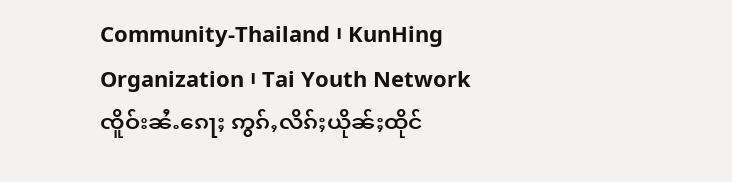Community-Thailand ၊ KunHing Organization ၊ Tai Youth Network ၸိူဝ်းၼႆႉၵေႃႈ ဢွၵ်ႇလိၵ်ႈယိုၼ်ႈထိုင်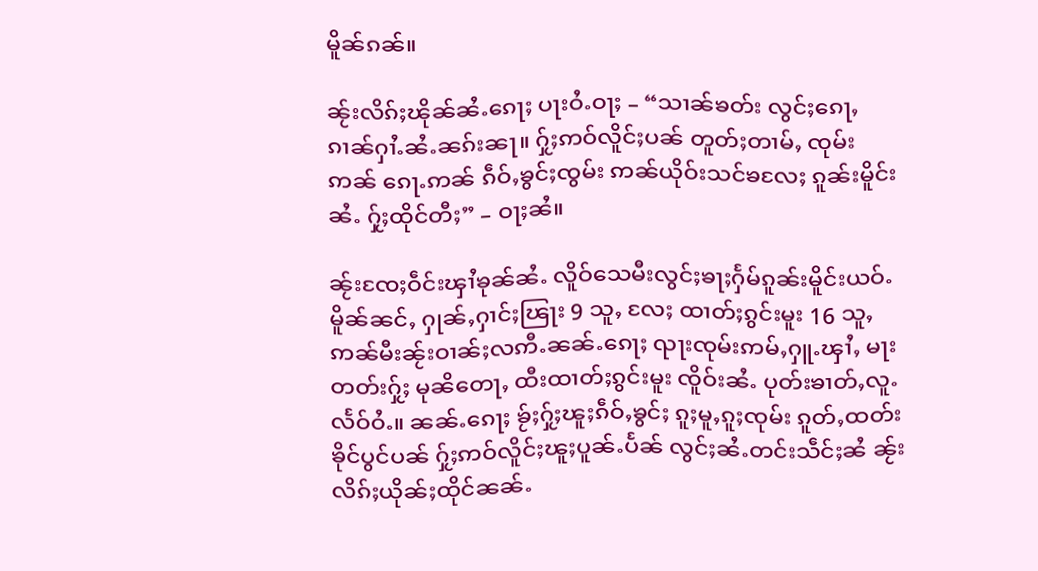မိူၼ်ၵၼ်။

ၼႂ်းလိၵ်ႈၽိုၼ်ၼႆႉၵေႃႈ ပႃးဝႆႉဝႃႈ – “သၢၼ်ၶတ်း လွင်ႈၵေႃႇၵၢၼ်ႁၢႆႉၼႆႉၼၵ်းၼႃ။ ႁႂ်ႈဢဝ်လိူင်ႈပၼ် တူတ်ႈတၢမ်ႇ ၸုမ်းဢၼ် ၵေႃႉဢၼ် ၵဵဝ်ႇၶွင်ႈၸွမ်း ဢၼ်ယိုဝ်းသင်ၶလႄႈ ၵူၼ်းမိူင်းၼႆႉ ႁႂ်ႈထိုင်တီႈ” – ဝႃႈၼႆ။

ၼႂ်းၸႄႈဝဵင်းၾၢႆၶုၼ်ၼႆႉ လိူဝ်သေမီးလွင်ႈၶႃႈႁႅမ်ၵူၼ်းမိူင်းယဝ်ႉ မိူၼ်ၼင်ႇ ႁုၼ်ႇႁၢင်ႈၽြႃး 9 သူႇ လႄႈ ထၢတ်ႈၵွင်းမူး 16 သူႇ ဢၼ်မီးၼႂ်းဝၢၼ်ႈလဢီႉၼၼ်ႉၵေႃႈ ၺႃးၸုမ်းဢမ်ႇႁူႉၾၢႆႇ မႃးတတ်းႁႂ်ႈ မုၼိတေႃႇ ထီးထၢတ်ႈၵွင်းမူး ၸိူဝ်းၼႆႉ ပုတ်းၶၢတ်ႇလူႉလႅဝ်ဝႆႉ။ ၼၼ်ႉၵေႃႈ ၶႂ်ႈႁႂ်ႈၽူႈၵဵဝ်ႇၶွင်ႈ ၵူႈမူႇၵူႈၸုမ်း ၵူတ်ႇထတ်းၶိုင်ပွင်ပၼ် ႁႂ်ႈဢဝ်လိူင်ႈၽူႈပူၼ်ႉပႅၼ် လွင်ႈၼႆႉတင်းသဵင်ႈၼႆ ၼႂ်းလိၵ်ႈယိုၼ်ႈထိုင်ၼၼ်ႉ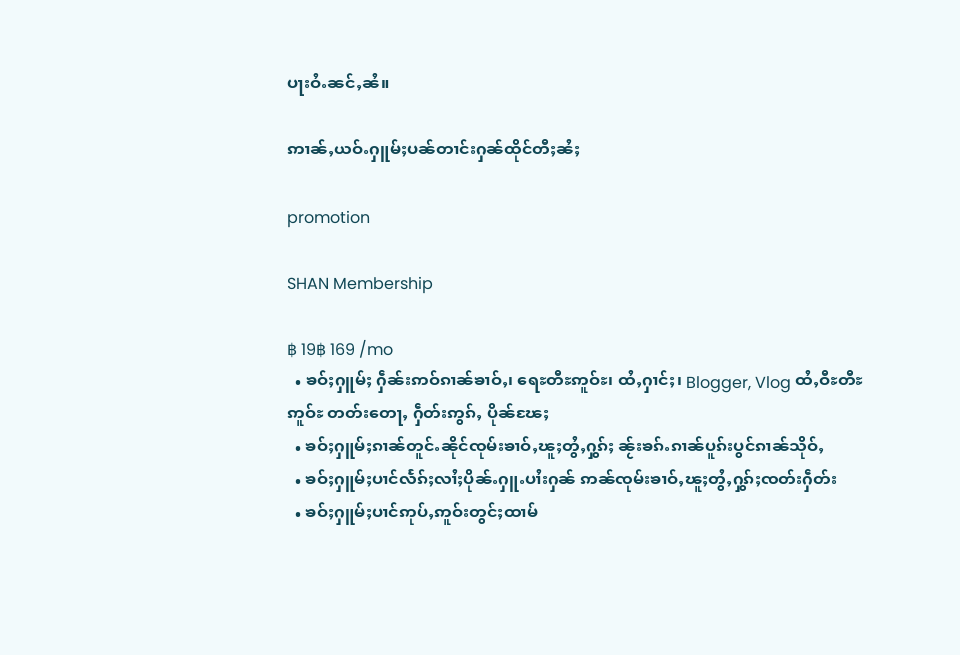ပႃးဝႆႉၼင်ႇၼႆ။

ဢၢၼ်ႇယဝ်ႉႁူမ်ႈပၼ်တၢင်းႁၼ်ထိုင်တီႈၼႆႈ

promotion

SHAN Membership

฿ 19฿ 169 /mo
  • ၶဝ်ႈႁူမ်ႈ ႁဵၼ်းဢဝ်ၵၢၼ်ၶၢဝ်ႇ၊ ရေႊတီႊဢူဝ်ႊ၊ ထႆႇႁၢင်ႈ၊ Blogger, Vlog ထႆႇဝီႊတီႊဢူဝ်ႊ တတ်းတေႃႇ ႁဵတ်းဢွၵ်ႇ ပိုၼ်ၽႄႈ
  • ၶဝ်ႈႁူမ်ႈၵၢၼ်တူင်ႉၼိုင်ၸုမ်းၶၢဝ်ႇၽူႈတွႆႇႁွၵ်ႈ ၼႂ်းၶၵ်ႉၵၢၼ်ပူၵ်းပွင်ၵၢၼ်သိုဝ်ႇ
  • ၶဝ်ႈႁူမ်ႈပၢင်လႅၵ်ႈလၢႆႈပိုၼ်ႉႁူႉပၢႆးႁၼ် ဢၼ်ၸုမ်းၶၢဝ်ႇၽူႈတွႆႇႁွၵ်ႈၸတ်းႁဵတ်း
  • ၶဝ်ႈႁူမ်ႈပၢင်ဢုပ်ႇဢူဝ်းတွင်ႈထၢမ်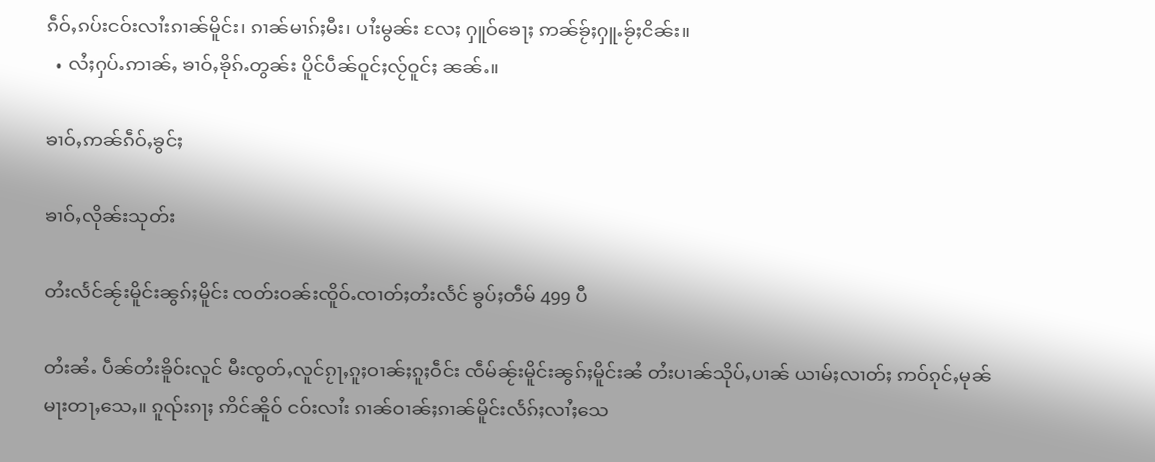ၵဵဝ်ႇၵပ်းငဝ်းလၢႆးၵၢၼ်မိူင်း၊ ၵၢၼ်မၢၵ်ႈမီး၊ ပၢႆးမွၼ်း လႄႈ ႁူဝ်ၶေႃႈ ဢၼ်ၶႂ်ႈႁူႉၶႂ်ႈငိၼ်း။
  • လႆႈႁပ်ႉဢၢၼ်ႇ ၶၢဝ်ႇၶိုၵ်ႉတွၼ်း ပိူင်ပဵၼ်ဝူင်ႈလႂ်ဝူင်ႈ ၼၼ်ႉ။

ၶၢဝ်ႇဢၼ်ၵဵဝ်ႇၶွင်ႈ

ၶၢဝ်ႇလိုၼ်းသုတ်း

တႆးလႅင်ၼႂ်းမိူင်းၼွၵ်ႈမိူင်း ၸတ်းဝၼ်းၸိူဝ်ႉၸၢတ်ႈတႆးလႅင် ၶွပ်ႈတဵမ် 499 ပီ

တႆးၼႆႉ ပဵၼ်တႆးၶိူဝ်းလူင် မီးၸွတ်ႇလူင်ၵႂႃႇၵူႈဝၢၼ်ႈၵူႈဝဵင်း ၸဵမ်ၼႂ်းမိူင်းၼွၵ်ႈမိူင်းၼႆ တႆးပၢၼ်သိုပ်ႇပၢၼ် ယၢမ်ႈလၢတ်ႈ ဢဝ်ၵုင်ႇမုၼ်မႃးတႃႇသေႇ။ ၵူၺ်းၵႃႈ ဢိင်ၼိူဝ် ငဝ်းလၢႆး ၵၢၼ်ဝၢၼ်ႈၵၢၼ်မိူင်းလႅၵ်ႈလၢႆႈသေ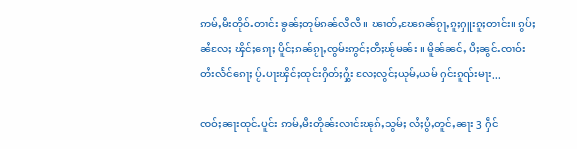ဢမ်ႇမီးတိုဝ်ႉတၢင်း ၶွၼ်ႈတုမ်ၵၼ်လီလီ ။ ၽၢတ်ႇၽႄၵၼ်ၵႂႃႇၵူႈႁူးၵူႈတၢင်း။ ၵွပ်ႈၼႆလႄႈ ၾိင်ႈၵေႃႈ ပိူင်ႈၵၼ်ၵႂႃႇၸွမ်းဢွင်ႈတီႈၽႂ်မၼ်း ။ မိူၼ်ၼင်ႇ ပီႈၼွင်ႉၸၢဝ်းတႆးလႅင်ၵေႃႈ ပႂ်ႉပႃးၾိင်ႈထုင်းႁိတ်ႈႁွႆး လႄႈလွင်ႈယုမ်ႇယမ် ႁင်းၵူၺ်းမႃး...

ၸဝ်ႈၼႃးထုင်ႉပူင်း ဢမ်ႇမီးတိုၼ်းလၢင်းၽုၵ်ႇသွမ်ႈ လႆႈပွႆႇတူင်ႇၼႃး 3 ႁဵင်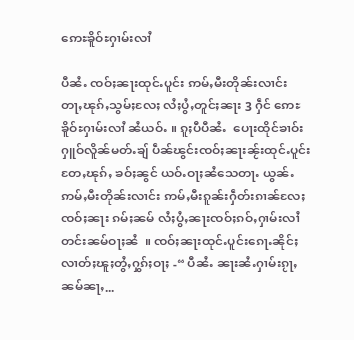ဢေႊၶိူဝ်ႊႁၢမ်းလၢႆ

ပီၼႆႉ ၸဝ်ႈၼႃးထုင်ႉပူင်း ဢမ်ႇမီးတိုၼ်းလၢင်း တႃႇၽုၵ်ႇသွမ်ႈလႄႈ လႆႈပွႆႇတူင်ႈၼႃး 3 ႁဵင် ဢေႊၶိူဝ်ႊႁၢမ်းလၢႆ ၼႆယဝ်ႉ ။ ၵူႈပီပီၼႆႉ  ပေႃးထိုင်ၶၢဝ်းႁူဝ်လိူၼ်မတ်ႉၶျ် ပဵၼ်ၽွင်းၸဝ်ႈၼႃးၼႂ်းထုင်ႉပူင်း တႄႇၽုၵ်ႇ ၶဝ်ႈၼွင် ယဝ်ႉဝႃႈၼႆသေတႃႉ ယွၼ်ႉဢမ်ႇမီးတိုၼ်းလၢင်း ဢမ်ႇမီးၵူၼ်းႁဵတ်းၵၢၼ်လႄႈ ၸဝ်ႈၼႃး ၵမ်ႈၼမ် လႆႈပွႆႇၼႃးၸဝ်ႈၵဝ်ႇႁၢမ်းလၢႆတင်းၼမ်ဝႃႈၼႆ  ။ ၸဝ်ႈၼႃးထုင်ႉပူင်းၵေႃႉၼိုင်ႈလၢတ်ႈၽူႈတွႆႇႁွၵ်ႈဝႃႈ -“ ပီၼႆႉ ၼႃးၼႆႉႁၢမ်းၵႂႃႇၼမ်ၼႃႇ...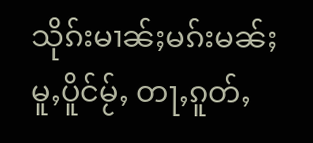သိုၵ်းမၢၼ်ႈမၵ်းမၼ်ႈမူႇပိူင်မႂ်ႇ တႃႇၵူတ်ႇ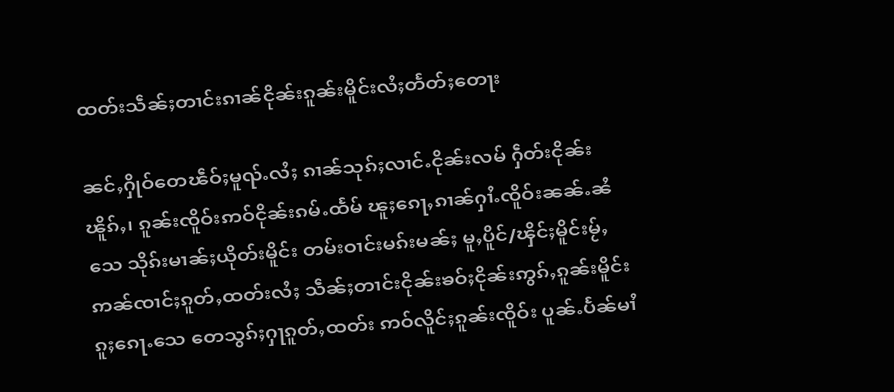ထတ်းသဵၼ်ႈတၢင်းၵၢၼ်ငိုၼ်းၵူၼ်းမိူင်းလႆႈတႅတ်ႈတေႃး

ၼင်ႇႁိုဝ်တေၽဵဝ်ႈမူၺ်ႉလႆႈ ၵၢၼ်သုၵ်ႈလၢင်ႉငိုၼ်းလမ် ႁဵတ်းငိုၼ်းၽိူၵ်ႇ၊ ၵူၼ်းၸိူဝ်းဢဝ်ငိုၼ်းၵမ်ႉထႅမ် ၽူႈၵေႃႇၵၢၼ်ႁၢႆႉၸိူဝ်းၼၼ်ႉၼႆသေ သိုၵ်းမၢၼ်ႈယိုတ်းမိူင်း တမ်းဝၢင်းမၵ်းမၼ်ႈ မူႇပိူင်/ၾိင်ႈမိူင်းမႂ်ႇ ဢၼ်ၸၢင်ႈၵူတ်ႇထတ်းလႆႈ သဵၼ်ႈတၢင်းငိုၼ်းၶဝ်ႈငိုၼ်းဢွၵ်ႇၵူၼ်းမိူင်းၵူႈၵေႃႉသေ တေသွၵ်ႈႁႃၵူတ်ႇထတ်း ဢဝ်လိူင်ႈၵူၼ်းၸိူဝ်း ပူၼ်ႉပႅၼ်မၢႆ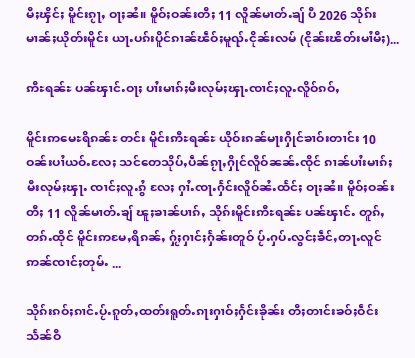မီႈၾိင်ႈ မိူင်းၵႂႃႇ ဝႃႈၼႆ။ မိူဝ်ႈဝၼ်းတီႈ 11 လိူၼ်မၢတ်ႉၶျ် ပီ 2026 သိုၵ်းမၢၼ်ႈယိုတ်းမိူင်း ယႃႉပၵ်းပိူင်ၵၢၼ်ၽဵဝ်ႈမူၺ်ႉငိုၼ်းလမ် (ငိုၼ်းၽိတ်းမၢႆမီႈ)...

ဢီႊရၼ်ႊ ပၼ်ၾၢင်ႉဝႃႈ ပၢႆးမၢၵ်ႈမီးလုမ်ႈၾႃႉၸၢင်ႈလူႉလိူဝ်ၵဝ်ႇ

မိူင်းဢမေႊရိၵၼ်ႊ တင်း မိူင်းဢီႊရၼ်ႊ ယိုဝ်းၵၼ်မႃးႁိုင်ၶၢဝ်းတၢင်း 10 ဝၼ်းပၢႆယဝ်ႉလႄႈ သင်တေသိုပ်ႇပဵၼ်ၵႂႃႇႁိုင်လိူဝ်ၼၼ်ႉၸိုင် ၵၢၼ်ပၢႆးမၢၵ်ႈမီးလုမ်ႈၾႃႉ ၸၢင်ႈလူႉၵွႆ လႄႈ ႁၢႆႉၸႃႉႁႅင်းလိူဝ်ၼႆႉထႅင်ႈ ဝႃႈၼႆ။ မိူဝ်ႈဝၼ်းတီႈ 11 လိူၼ်မၢတ်ႉၶျ် ၽူႈၶၢၼ်ပၢၵ်ႇ သိုၵ်းမိူင်းဢီႊရၼ်ႊ ပၼ်ၾၢင်ႉ တူၵ်ႇတၵ်ႉထိုင် မိူင်းဢမႄႇရိၵၼ်ႇ ႁႂ်ႈႁၢင်ႈႁႅၼ်းတူဝ် ပႂ်ႉႁပ်ႉလွင်ႈၶဵင်ႇတႃႉလူင် ဢၼ်ၸၢင်ႈတုမ်ႉ ...

သိုၵ်းၵဝ်ႈၵၢင်ႉပႂ်ႉၵူတ်ႇထတ်းရူတ်ႉၵႃးႁၢဝ်ႈႁႅင်းၶိုၼ်း တီႈတၢင်းၶဝ်ႈဝဵင်းသႅၼ်ဝီ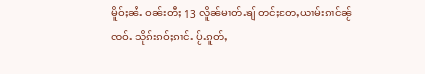မိူဝ်ႈၼႆႉ ဝၼ်းတီႈ 13 လိူၼ်မၢတ်ႉၶျ် တင်ႈတႄႇယၢမ်းၵၢင်ၼႂ်ၸဝ်ႉ သိုၵ်းၵဝ်ႈၵၢင်ႉ ပႂ်ႉၵူတ်ႇ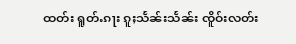ထတ်း ရူတ်ႉၵႃး ၵူႈသႅၼ်းသႅၼ်း ၸိူဝ်းလတ်း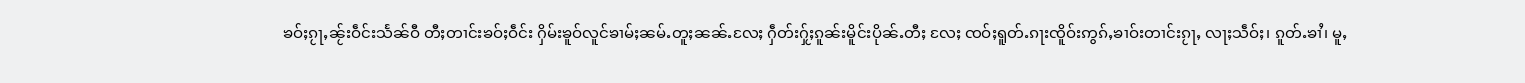ၶဝ်ႈၵႂႃႇၼႂ်းဝဵင်းသႅၼ်ဝီ တီႈတၢင်းၶဝ်ႈဝဵင်း ႁိမ်းၶူဝ်လူင်ၶၢမ်ႈၼမ်ႉတူႈၼၼ်ႉလႄႈ ႁဵတ်းႁႂ်ႈၵူၼ်းမိူင်းပိုၼ်ႉတီႈ လႄႈ ၸဝ်ႈရူတ်ႉၵႃးၸိူဝ်းဢွၵ်ႇၶၢဝ်းတၢင်းၵႂႃႇ လႃႈသဵဝ်ႈ၊ ၵူတ်ႉၶၢႆ၊ မူႇ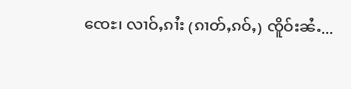ၸေႊ၊ လၢဝ်ႇၵၢႆး (ၵၢတ်ႇၵဝ်ႇ) ၸိူဝ်းၼႆႉ...